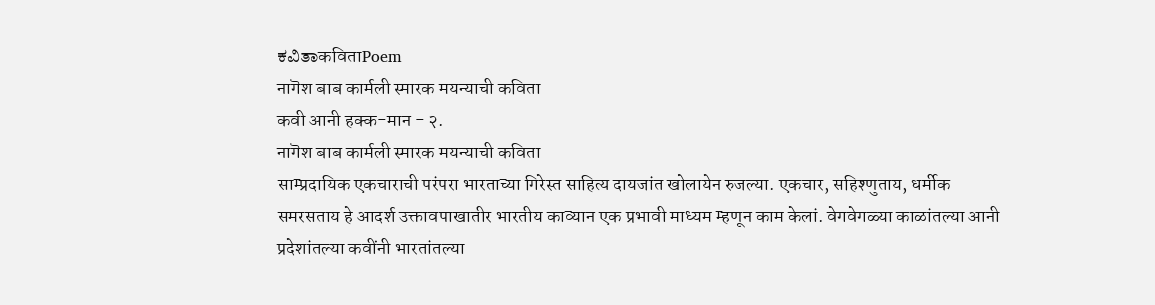ಕವಿತಾकविताPoem
नागॆश बाब कार्मली स्मारक मयन्याची कविता
कवी आनी हक्क-मान - २.
नागॆश बाब कार्मली स्मारक मयन्याची कविता
साम्प्रदायिक एकचाराची परंपरा भारताच्या गिरेस्त साहित्य दायजांत खोलायेन रुजल्या. एकचार, सहिश्णुताय, धर्मीक समरसताय हे आदर्श उक्तावपाखातीर भारतीय काव्यान एक प्रभावी माध्यम म्हणून काम केलां. वेगवेगळ्या काळांतल्या आनी प्रदेशांतल्या कवींनी भारतांतल्या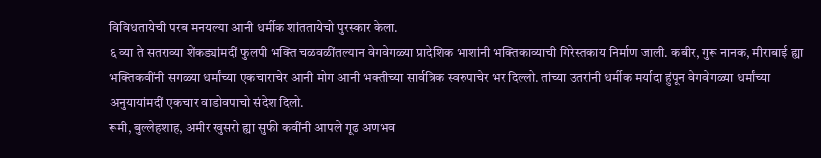विविधतायेची परब मनयल्या आनी धर्मीक शांततायेचो पुरस्कार केला.
६ व्या ते सतराव्या शेंकड्यांमदीं फुलपी भक्ति चळवळींतल्यान वेगवेगळ्या प्रादेशिक भाशांनी भक्तिकाव्याची गिरेस्तकाय निर्माण जाली. कबीर, गुरू नानक, मीराबाई ह्या भक्तिकवींनी सगळ्या धर्मांच्या एकचाराचेर आनी मोग आनी भक्तीच्या सार्वत्रिक स्वरुपाचेर भर दिल्लो. तांच्या उतरांनी धर्मीक मर्यादा हुंपून वेगवेगळ्या धर्मांच्या अनुयायांमदीं एकचार वाडोवपाचो संदेश दिलो.
रूमी, बुल्लेहशाह, अमीर खुसरो ह्या सुफी कवींनी आपले गूढ अणभव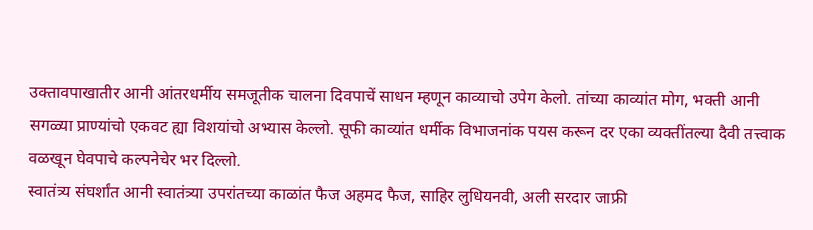उक्तावपाखातीर आनी आंतरधर्मीय समजूतीक चालना दिवपाचें साधन म्हणून काव्याचो उपेग केलो. तांच्या काव्यांत मोग, भक्ती आनी सगळ्या प्राण्यांचो एकवट ह्या विशयांचो अभ्यास केल्लो. सूफी काव्यांत धर्मीक विभाजनांक पयस करून दर एका व्यक्तींतल्या दैवी तत्त्वाक वळखून घेवपाचे कल्पनेचेर भर दिल्लो.
स्वातंत्र्य संघर्शांत आनी स्वातंत्र्या उपरांतच्या काळांत फैज अहमद फैज, साहिर लुधियनवी, अली सरदार जाफ्री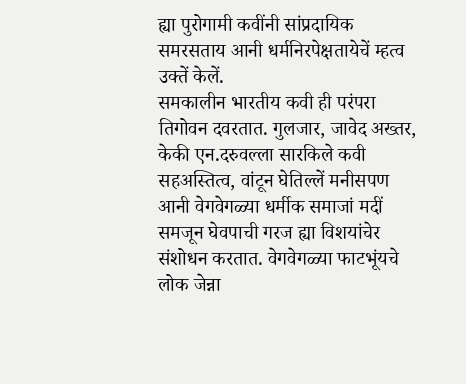ह्या पुरोगामी कवींनी सांप्रदायिक समरसताय आनी धर्मनिरपेक्षतायेचें म्हत्व उक्तें केलें.
समकालीन भारतीय कवी ही परंपरा तिगोवन दवरतात. गुलजार, जावेद अख्तर, केकी एन.दरुवल्ला सारकिले कवी सहअस्तित्व, वांटून घेतिल्लें मनीसपण आनी वेगवेगळ्या धर्मीक समाजां मदीं समजून घेवपाची गरज ह्या विशयांचेर संशोधन करतात. वेगवेगळ्या फाटभूंयचे लोक जेन्ना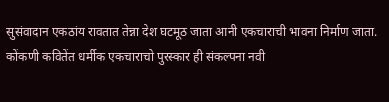सुसंवादान एकठांय रावतात तेन्ना देश घटमूठ जाता आनी एकचाराची भावना निर्माण जाता.
कोंकणी कवितेंत धर्मीक एकचाराचो पुरस्कार ही संकल्पना नवी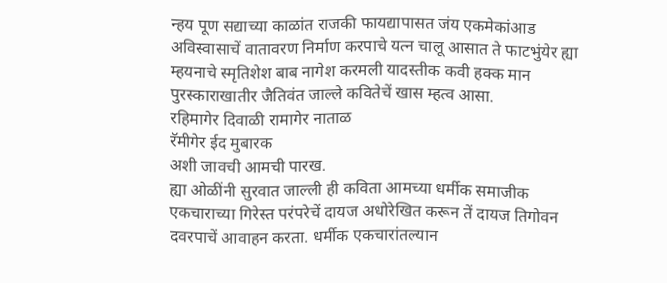न्हय पूण सद्याच्या काळांत राजकी फायद्यापासत जंय एकमेकांआड अविस्वासाचें वातावरण निर्माण करपाचे यत्न चालू आसात ते फाटभुंयेर ह्या म्हयनाचे स्मृतिशेश बाब नागेश करमली यादस्तीक कवी हक्क मान पुरस्काराखातीर जैतिवंत जाल्ले कवितेचें खास म्हत्व आसा.
रहिमागेर दिवाळी रामागेर नाताळ
रॅमीगेर ईद मुबारक
अशी जावची आमची पारख.
ह्या ओळींनी सुरवात जाल्ली ही कविता आमच्या धर्मीक समाजीक एकचाराच्या गिरेस्त परंपरेचें दायज अधोरेखित करून तें दायज तिगोवन दवरपाचें आवाहन करता. धर्मीक एकचारांतल्यान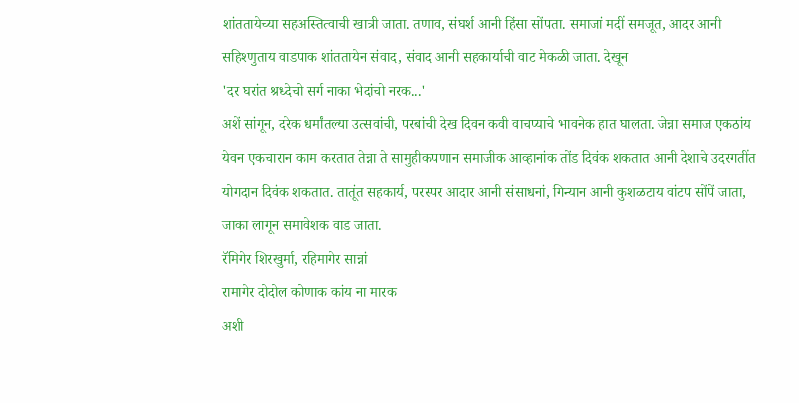शांततायेच्या सहअस्तित्वाची खात्री जाता. तणाव, संघर्श आनी हिंसा सोंपता. समाजां मदीं समजूत, आदर आनी सहिश्णुताय वाडपाक शांततायेन संवाद, संवाद आनी सहकार्याची वाट मेकळी जाता. देखून
'दर घरांत श्रध्देचो सर्ग नाका भेदांचो नरक...'
अशें सांगून, दरेक धर्मांतल्या उत्सवांची, परबांची देख दिवन कवी वाचप्याचे भावनेक हात घालता. जेन्ना समाज एकठांय येवन एकचारान काम करतात तेन्ना ते सामुहीकपणान समाजीक आव्हानांक तोंड दिवंक शकतात आनी देशाचे उदरगतींत योगदान दिवंक शकतात. तातूंत सहकार्य, परस्पर आदार आनी संसाधनां, गिन्यान आनी कुशळटाय वांटप सोंपें जाता, जाका लागून समावेशक वाड जाता.
रॅमिगेर शिरखुर्मा, रहिमागेर सान्नां
रामागेर दोदोल कोणाक कांय ना मारक
अशी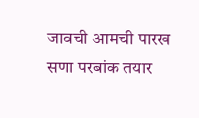जावची आमची पारख
सणा परबांक तयार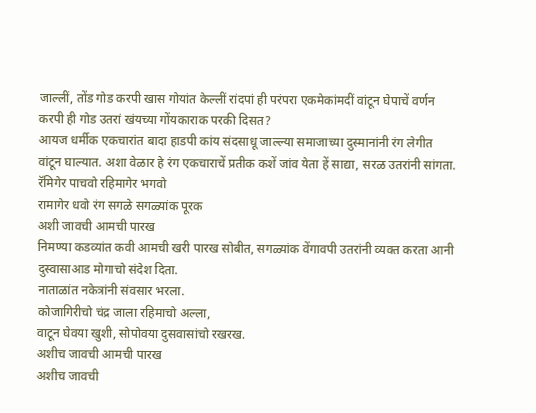जाल्लीं, तोंड गोड करपी खास गोयांत केल्लीं रांदपां ही परंपरा एकमेकांमदीं वांटून घेपाचें वर्णन करपी ही गोड उतरां खंयच्या गोंयकाराक परकी दिसत?
आयज धर्मीक एकचारांत बादा हाडपी कांय संदसाधू जाल्ल्या समाजाच्या दुस्मानांनी रंग लेगीत वांटून घाल्यात. अशा वेळार हे रंग एकचाराचें प्रतीक कशें जांव येता हें साद्या, सरळ उतरांनी सांगता.
रॅमिगेर पाचवो रहिमागेर भगवो
रामागेर धवो रंग सगळे सगळ्यांक पूरक
अशी जावची आमची पारख
निमण्या कडव्यांत कवी आमची खरी पारख सोबीत, सगळ्यांक वेंगावपी उतरांनी व्यक्त करता आनी दुस्वासाआड मोगाचो संदेश दिता.
नाताळांत नकेत्रांनी संवसार भरला.
कोजागिरीचो चंद्र जाला रहिमाचो अल्ला,
वाटून घेवया खुशी, सोपोवया दुसवासांचो रखरख.
अशीच जावची आमची पारख
अशीच जावची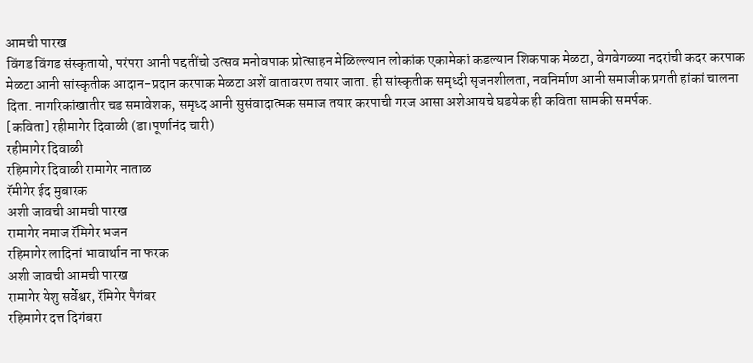आमची पारख
विंगड विंगड संस्कृतायो, परंपरा आनी पद्दतींचो उत्सव मनोवपाक प्रोत्साहन मेळिल्ल्यान लोकांक एकामेकां कडल्यान शिकपाक मेळटा, वेगवेगळ्या नदरांची कदर करपाक मेळटा आनी सांस्कृतीक आदान-प्रदान करपाक मेळटा अशें वातावरण तयार जाता. ही सांस्कृतीक समृध्दी सृजनशीलता, नवनिर्माण आनी समाजीक प्रगती हांकां चालना दिता. नागरिकांखातीर चड समावेशक, समृध्द आनी सुसंवादात्मक समाज तयार करपाची गरज आसा अशेआयचे घडयेक ही कविता सामकी समर्पक.
[कविता] रहीमागेर दिवाळी (डा।पूर्णानंद चारी)
रहीमागेर दिवाळी
रहिमागेर दिवाळी रामागेर नाताळ
रॅमीगेर ईद मुबारक
अशी जावची आमची पारख
रामागेर नमाज रॅमिगेर भजन
रहिमागेर लादिनां भावार्थान ना फरक
अशी जावची आमची पारख
रामागेर येशु सर्वेश्वर, रॅमिगेर पैगंबर
रहिमागेर दत्त दिगंबरा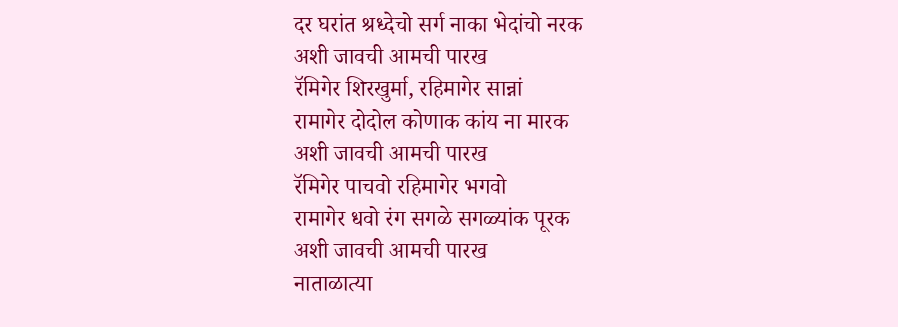दर घरांत श्रध्देचो सर्ग नाका भेदांचो नरक
अशी जावची आमची पारख
रॅमिगेर शिरखुर्मा, रहिमागेर सान्नां
रामागेर दोदोल कोणाक कांय ना मारक
अशी जावची आमची पारख
रॅमिगेर पाचवो रहिमागेर भगवो
रामागेर धवो रंग सगळे सगळ्यांक पूरक
अशी जावची आमची पारख
नाताळात्या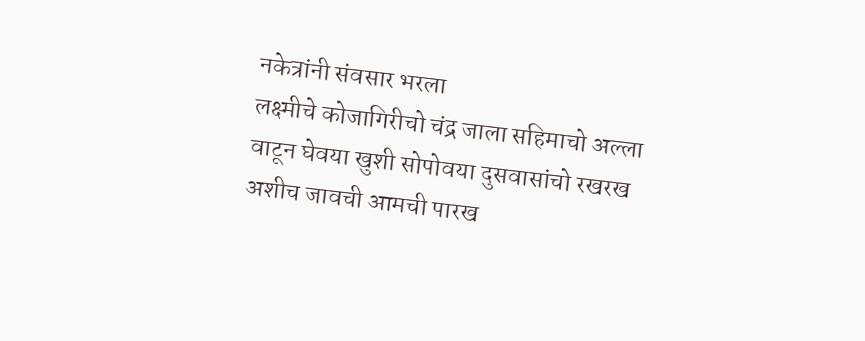नकेत्रांनी संवसार भरला
लक्ष्मीचे कोजागिरीचो चंद्र जाला सहिमाचो अल्ला
वाटून घेवया खुशी सोपोवया दुसवासांचो रखरख
अशीच जावची आमची पारख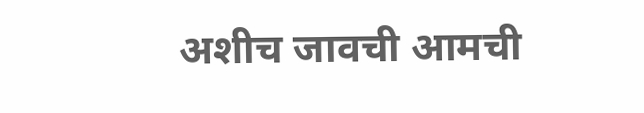अशीच जावची आमची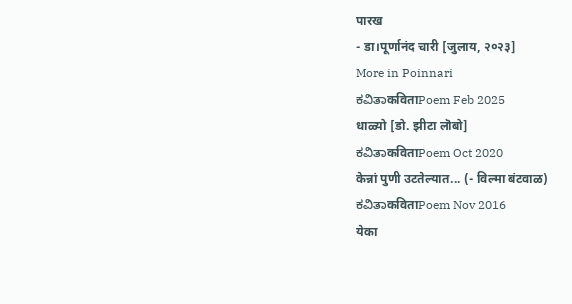पारख
- डा।पूर्णानंद चारी [जुलाय, २०२३]
More in Poinnari
ಕವಿತಾकविताPoem Feb 2025
धाळ्यो [डो. झीटा लॊबो]
ಕವಿತಾकविताPoem Oct 2020
केन्नां पुणी उटतेल्यात... (- विल्मा बंटवाळ)
ಕವಿತಾकविताPoem Nov 2016
येका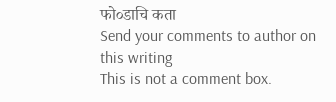फो०डाचि कता
Send your comments to author on this writing
This is not a comment box.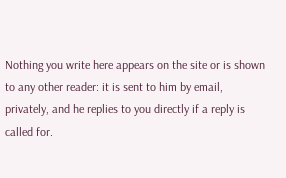Nothing you write here appears on the site or is shown to any other reader: it is sent to him by email, privately, and he replies to you directly if a reply is called for.